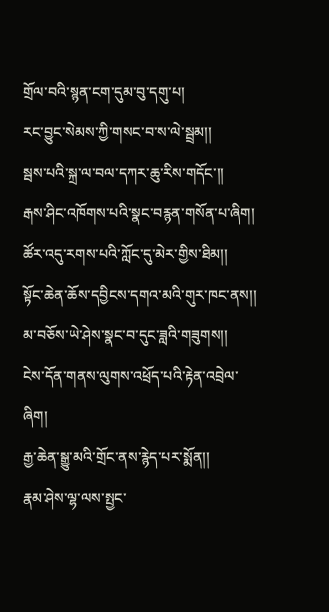གྲོལ་བའི་སྙན་ངག་དུམ་བུ་དགུ་པ།
རང་བྱུང་སེམས་ཀྱི་གསང་བ་ས་ལེ་སྦྲམ།།
སྦས་པའི་སྐྲ་ལ་བལ་དཀར་ཆུ་རིས་གདོང་།།
རྒས་ཤིང་འཁོགས་པའི་སྣང་བརྙན་གསོན་པ་ཞིག།
ཚོར་འདུ་རགས་པའི་ཀློང་དུ་མེར་གྱིས་ཐིམ།།
སྟོང་ཆེན་ཆོས་དབྱིངས་དགའ་མའི་གུར་ཁང་ནས།།
མ་བཅོས་ཡེ་ཤེས་སྣང་བ་དུང་ཟླའི་གཟུགས།།
ངེས་དོན་གནས་ལུགས་འཕྲོད་པའི་རྟེན་འབྲེལ་ཞིག།
རྒྱ་ཆེན་སྒྱུ་མའི་གྲོང་ནས་རྙེད་པར་སྨོན།།
རྣམ་ཤེས་ལྷ་ལས་སྤྱང་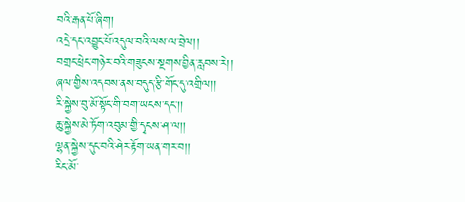བའི་རྒན་པོ་ཞིག།
འདྲེ་དང་འབྱུང་པོ་འདུལ་བའི་ལས་ལ་བྲེལ།།
བགྲང་ཕྲེང་གཉེར་བའི་གཟུངས་སྔགས་བྱིན་རླབས་རེ།།
ཞལ་གྱིས་འདབས་ནས་བདུད་རྩི་གོང་དུ་འགྲིལ།།
རི་སྐྱེས་བུ་མོ་སྟོང་གི་བག་ཡངས་དང་།།
ཆུ་སྐྱེས་མེ་ཏོག་འབུམ་གྱི་དྭངས་ཤ་ལ།།
ལྷན་སྐྱེས་དུང་བའི་ཤེར་རྟོག་ཡན་གར་བ།།
རིང་མོ་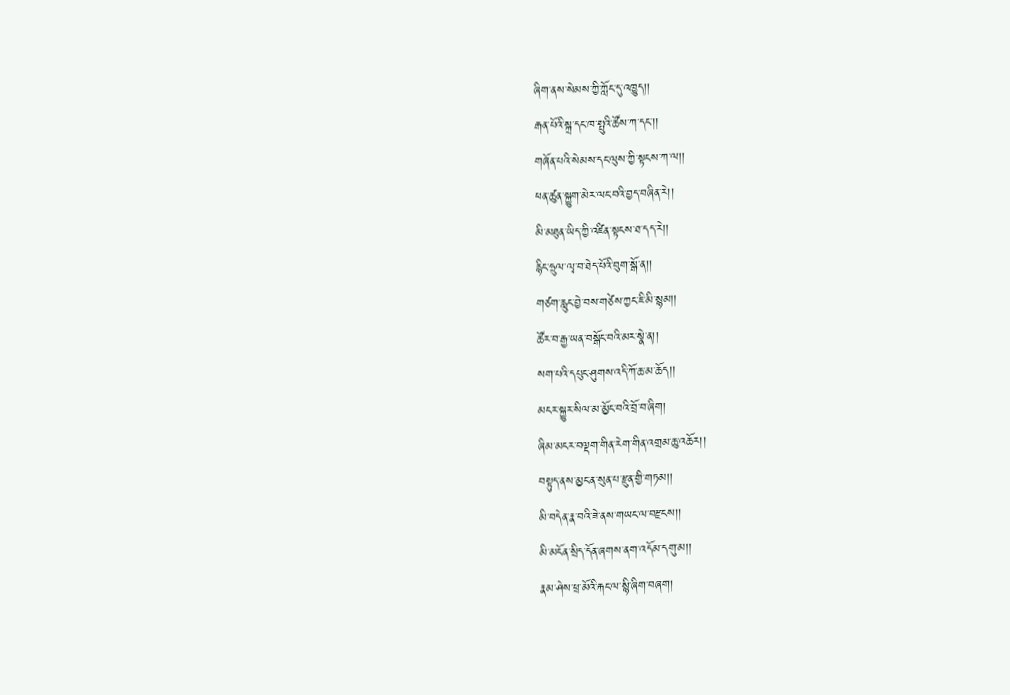ཞིག་ནས་སེམས་ཀྱི་ཀློང་དུ་འཁྱུད།།
རྒན་པོའི་སྐྲ་དང་ཁ་སྤུའི་ཚོས་ཀ་དང་།།
གཞོན་པའི་སེམས་དང་ལུས་ཀྱི་སྟངས་ཀ་ལ།།
ཕན་ཚུན་སྐྱུག་མེར་ལང་བའི་བྱད་བཞིན་རེ།།
མི་མཐུན་ཡིད་ཀྱི་འཛིན་སྟངས་ཐ་དད་རེ།།
རྙིང་ཧྲུལ་ལྭ་བ་ཐེད་པོའི་བུག་སྒོ་ན།།
གཙག་རླུང་བྱེ་བས་གཙེས་ཀྱང་ཇི་མི་སྙམ།།
ཚོར་བ་རྒྱ་ཡན་བསྒོང་བའི་མར་སྣེ་ན།།
སག་པའི་དཔུང་ཤུགས་འདི་ཀོ་ཆ་མ་ཆོད།།
མངར་སྐྱུར་སིལ་མ་མྱོང་བའི་བྲོ་བ་ཞིག།
ཞིམ་མངར་བལྡག་གིན་རེག་གིན་འགྲམ་ཆུ་འཆོར།།
བསྟུད་ནས་མྱང་ན་སུན་པ་རྫུན་གྱི་གཏམ།།
མི་བདེན་རྣ་བའི་ཟེ་ནས་གཡང་ལ་བརྫངས།།
མི་མངོན་སྲིད་དོན་ཞགས་ནག་འདོམ་དགུ་མ།།
རྣམ་ཤེས་ཕྲ་མོའི་རྐང་ལ་སྙི་ཞིག་བཞག།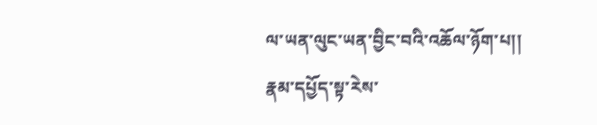ལ་ཡན་ལུང་ཡན་བྱིང་བའི་འཆོལ་ཉོག་པ།།
རྣམ་དཔྱོད་སྟ་རེས་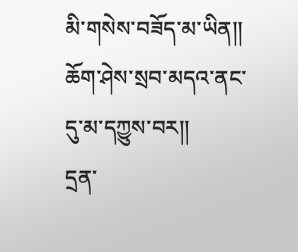མི་གསེས་བཟོད་མ་ཡིན།།
ཆོག་ཤེས་སྲབ་མདའ་ནང་དུ་མ་དཀྱུས་བར།།
དྲན་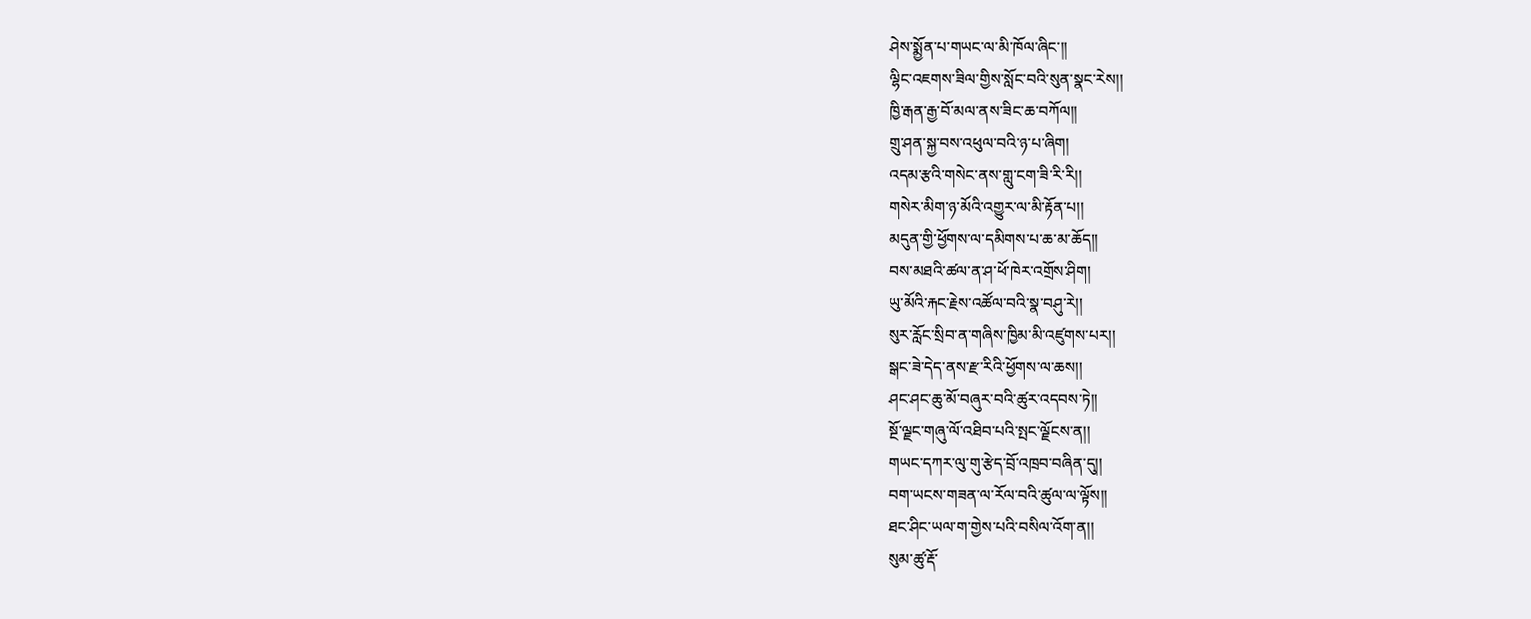ཤེས་སྨྱོན་པ་གཡང་ལ་མི་ཁོལ་ཞིང་།།
ལྷིང་འཇགས་ཟིལ་གྱིས་སློང་བའི་སུན་སྣང་རེས།།
ཁྱི་རྒན་རྒྱ་བོ་མལ་ནས་ཟིང་ཆ་བཀོལ།།
གྲུ་ཤན་སྐྱ་བས་འཕུལ་བའི་ཉ་པ་ཞིག།
འདམ་རྩའི་གསེང་ནས་གླུ་ངག་ཟི་རི་རི།།
གསེར་མིག་ཉ་མོའི་འགྱུར་ལ་མི་རྟོན་པ།།
མདུན་གྱི་ཕྱོགས་ལ་དམིགས་པ་ཆ་མ་ཆོད།།
བས་མཐའི་ཚལ་ན་ཤ་ཕོ་ཁེར་འགྲོས་ཤིག།
ཡུ་མོའི་རྐང་རྗེས་འཚོལ་བའི་སྣ་བཤུ་རེ།།
སུར་རློང་སྲིབ་ན་གཞིས་ཁྱིམ་མི་འཛུགས་པར།།
སྒང་ཟེ་དེད་ནས་རྫ་རིའི་ཕྱོགས་ལ་ཆས།།
ཤང་ཤང་ཆུ་མོ་བཞུར་བའི་ཚུར་འདབས་ཏེ།།
སྔོ་ལྗང་གཞུ་ལོ་འཐིབ་པའི་སྤང་ལྗོངས་ན།།
གཡང་དཀར་ལུ་གུ་རྩེད་བྲོ་འཁྲབ་བཞིན་དུ།།
བག་ཡངས་གཟན་ལ་རོལ་བའི་ཚུལ་ལ་ལྟོས།།
ཐང་ཤིང་ཡལ་ག་གྱེས་པའི་བསིལ་འོག་ན།།
སུམ་ཚུ་རྡོ་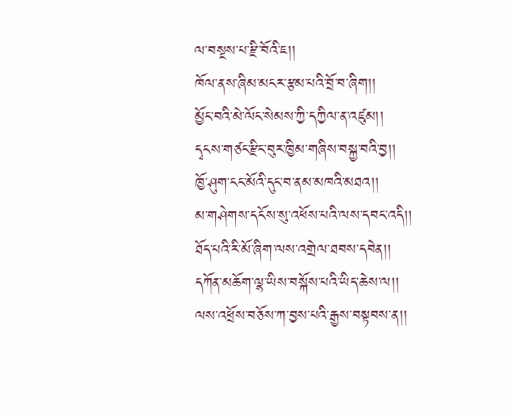ལ་བསྔས་པ་རྫི་བོའི་ཇ།།
ཁོལ་ནས་ཞིམ་མངར་རྩམ་པའི་བྲོ་བ་ཞིག།།
མྱོང་བའི་མེ་ལོང་སེམས་ཀྱི་དཀྱིལ་ན་འཛུམ།།
དྭངས་གཙང་རྫིང་བུར་ཁྱིམ་གཞིས་བསྐྱ་བའི་བྱ།།
ཁྱོ་ཤུག་ངང་མོའི་དུང་བ་ནམ་མཁའི་མཐའ།།
མ་གཤེགས་དངོས་སུ་འཕོས་པའི་ལས་དབང་འདི།།
ཐོད་པའི་རི་མོ་ཞིག་ལས་འགྲེལ་ཐབས་དབེན།།
དཀོན་མཆོག་ལྷ་ཡིས་བསྐོས་པའི་ཡིད་ཆེས་ལ།།
ལས་འཕྲོས་བཅོས་ཀ་བྱས་པའི་རྒྱས་བསྟབས་ན།།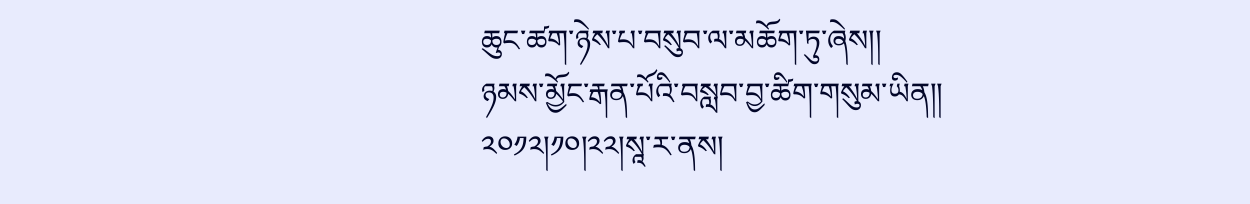ཆུང་ཚག་ཉེས་པ་བསུབ་ལ་མཆོག་ཏུ་ཞེས།།
ཉམས་མྱོང་རྒན་པོའི་བསླབ་བྱ་ཚིག་གསུམ་ཡིན།།
༢༠༡༢།༡༠།༢༢།སཱ་ར་ནས།